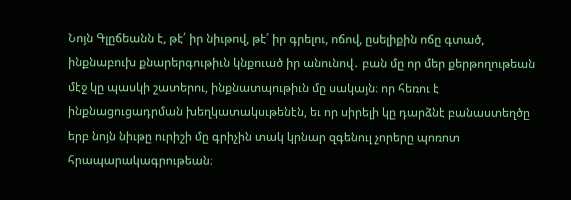Նոյն Գլըճեանն է, թէ՛ իր նիւթով, թէ՛ իր գրելու, ոճով, ըսելիքին ոճը գտած, ինքնաբուխ քնարերգութիւն կնքուած իր անունով․ բան մը որ մեր քերթողութեան մէջ կը պասկի շատերու, ինքնատպութիւն մը սակայն։ որ հեռու է ինքնացուցադրման խեղկատակսւթենէն, եւ որ սիրելի կը դարձնէ բանաստեղծը երբ նոյն նիւթը ուրիշի մը գրիչին տակ կրնար զգենուլ չորերը պոռոտ հրապարակագրութեան։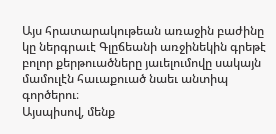Այս հրատարակութեան առաջին բաժինը կը ներգրաւէ Գլըճեանի առջինեկին գրեթէ բոլոր քերթուածները յաւելումովը սակայն մամուլէն հաւաքուած նաեւ անտիպ գործերու։
Այսպիսով, մենք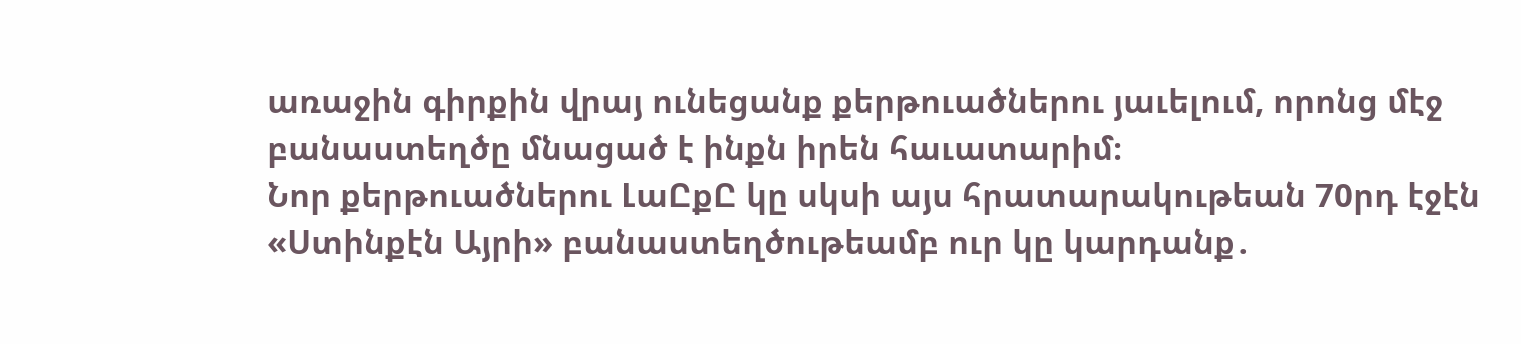առաջին գիրքին վրայ ունեցանք քերթուածներու յաւելում, որոնց մէջ բանաստեղծը մնացած է ինքն իրեն հաւատարիմ։
Նոր քերթուածներու ԼաԸքԸ կը սկսի այս հրատարակութեան 70րդ էջէն «Ստինքէն Այրի» բանաստեղծութեամբ ուր կը կարդանք․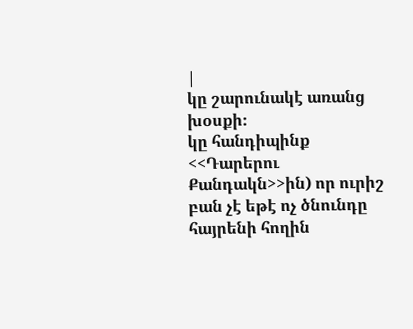|
կը շարունակէ առանց խօսքի։
կը հանդիպինք <<Դարերու Քանդակն>>ին) որ ուրիշ
բան չէ եթէ ոչ ծնունդը հայրենի հողին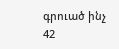գրուած ինչ
42